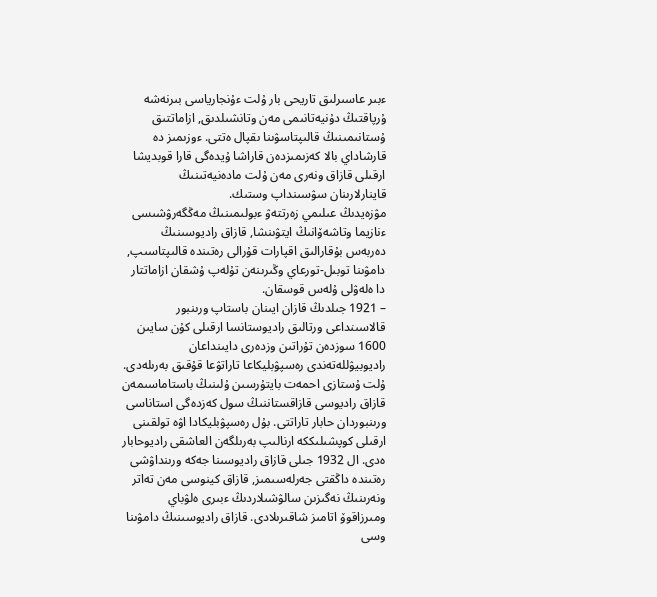ءبىر عاسىرلىق تاريحى بار ۇلت ءۇنجارياسى بىرنەشە ۇرپاقتىڭ دۇنيەتانىمى مەن وتانشىلدىق, ازاماتتىق ۇستانىمىنىڭ قالىپتاسۋىنا ىقپال ەتتى. ءوزىمىز دە قارشاداي بالا كەزىمىزدەن قاراشا ۇيدەگى قارا قوبديشا ارقىلى قازاق ونەرى مەن ۇلت مادەنيەتىنىڭ قاينارلارىنان سۋسىنداپ وستىك.
مۋزەيدىڭ عىلىمي زەرتتەۋ ءبولىمىنىڭ مەڭگەرۋشىسى ءنازيما وتاشەۆانىڭ ايتۋىنشا, قازاق راديوسىنىڭ دەربەس بۇقارالىق اقپارات قۇرالى رەتىندە قالىپتاسىپ, دامۋىنا توبىل-تورعاي وڭىرىنەن تۇلەپ ۇشقان ازاماتتار دا ەلەۋلى ۇلەس قوسقان.
– 1921 جىلدىڭ قازان ايىنان باستاپ ورىنبور قالاسىنداعى ورتالىق راديوستانسا ارقىلى كۇن سايىن 1600 سوزدەن تۇراتىن وزدەرى دايىنداعان راديوبيۋللەتەندى رەسپۋبليكاعا تاراتۋعا قۇقىق بەرىلەدى. ۇلت ۇستازى احمەت بايتۇرسىن ۇلىنىڭ باستاماسىمەن قازاق راديوسى قازاقستاننىڭ سول كەزدەگى استاناسى ورىنبوردان حابار تاراتتى. بۇل رەسپۋبليكادا اۋە تولقىنى ارقىلى كوپشىلىككە ارنالىپ بەرىلگەن العاشقى راديوحابار ەدى. ال 1932 جىلى قازاق راديوسىنا جەكە ورىنداۋشى رەتىندە داڭقتى جەرلەسىمىز, قازاق كينوسى مەن تەاتر ونەرىنىڭ نەگىزىن سالۋشىلاردىڭ ءبىرى ەلۋباي ومىرزاقوۆ اتامىز شاقىرىلادى. قازاق راديوسىنىڭ دامۋىنا وسى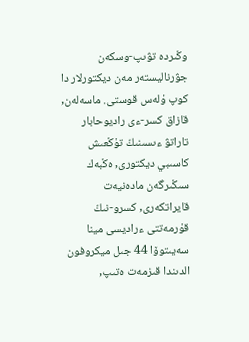وڭىردە تۋىپ-وسكەن جۋرناليستەر مەن ديكتورلار دا كوپ ۇلەس قوستى. ماسەلەن, قازاق كسر-ءى راديوحابار تاراتۋ ءىسىنىڭ تۇڭعىش كاسىبي ديكتورى, ەڭبەك سىڭىرگەن مادەنيەت قايراتكەرى, كسرو-نىڭ قۇرمەتتى ءراديسى مينا سەيىتوۆا 44 جىل ميكروفون الدىندا قىزمەت ەتىپ,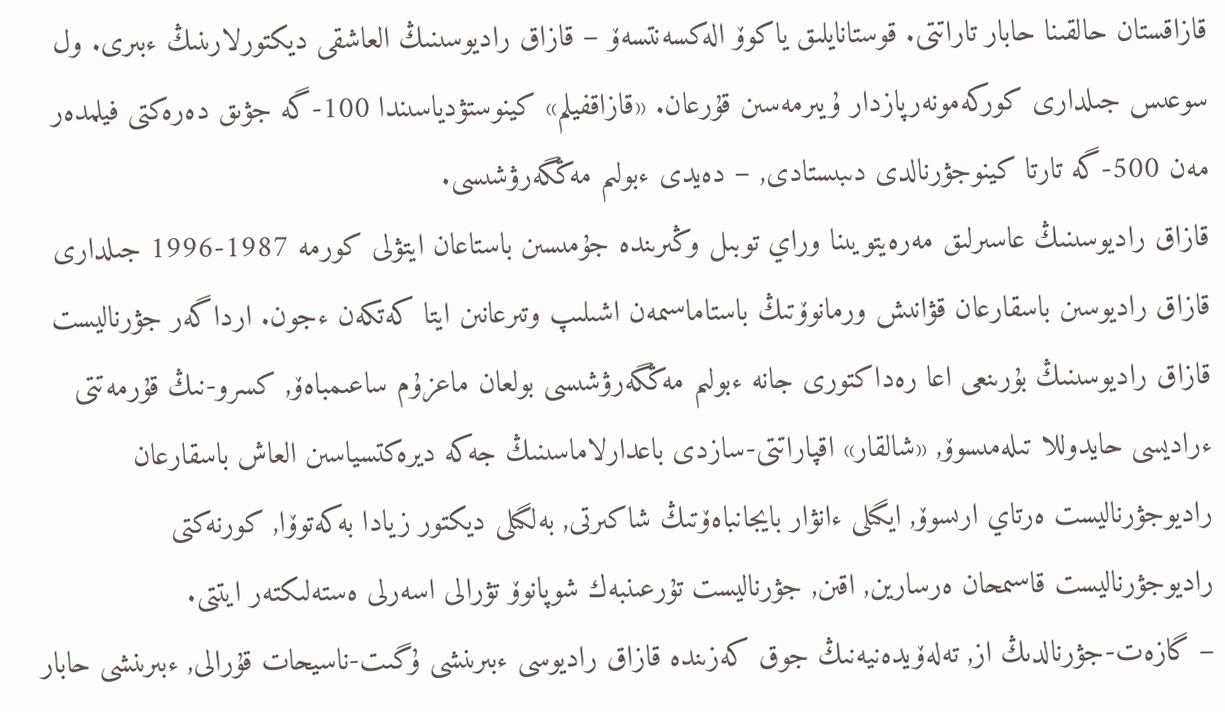قازاقستان حالقىنا حابار تاراتتى. قوستانايلىق ياكوۆ الەكسەنتسەۆ – قازاق راديوسىنىڭ العاشقى ديكتورلارىنىڭ ءبىرى. ول سوعىس جىلدارى كوركەمونەرپازدار ۇيىرمەسىن قۇرعان. «قازاقفيلم» كينوستۋدياسىندا 100-گە جۋىق دەرەكتى فيلمدەر مەن 500-گە تارتا كينوجۋرنالدى دىبىستادى, – دەيدى ءبولىم مەڭگەرۋشىسى.
قازاق راديوسىنىڭ عاسىرلىق مەرەيتويىنا وراي توبىل وڭىرىندە جۇمىسىن باستاعان ايتۋلى كورمە 1987-1996 جىلدارى قازاق راديوسىن باسقارعان قۋانىش ورمانوۆتىڭ باستاماسىمەن اشىلىپ وتىرعانىن ايتا كەتكەن ءجون. ارداگەر جۋرناليست قازاق راديوسىنىڭ بۇرىنعى اعا رەداكتورى جانە ءبولىم مەڭگەرۋشىسى بولعان ماعزۇم ساعىمباەۆ, كسرو-نىڭ قۇرمەتتى ءراديسى حايدوللا تىلەمىسوۆ, «شالقار» اقپاراتتى-سازدى باعدارلاماسىنىڭ جەكە ديرەكتسياسىن العاش باسقارعان راديوجۋرناليست ەرتاي ارىسوۆ, ايگىلى ءانۋار بايجانباەۆتىڭ شاكىرتى, بەلگىلى ديكتور زيادا بەكەتوۆا, كورنەكتى راديوجۋرناليست قاسىمحان ەرسارين, اقىن, جۋرناليست تۇرعىنبەك شوپانوۆ تۋرالى اسەرلى ەستەلىكتەر ايتتى.
– گازەت-جۋرنالدىڭ از, تەلەۆيدەنيەنىڭ جوق كەزىندە قازاق راديوسى ءبىرىنشى ۇگىت-ناسيحات قۇرالى, ءبىرىنشى حابار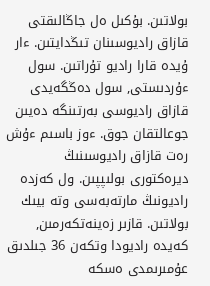بولاتىن. بۇكىل ەل جاڭالىقتى قازاق راديوسىنان تىڭدايتىن. ءار ۇيدە قارا راديو تۇراتىن. سول ءۇردىستى, سول دەڭگەيدى قازاق راديوسى بەرتىنگە دەيىن جوعالتقان جوق. ءوز باسىم ءۇش رەت قازاق راديوسىنىڭ ديرەكتورى بولىپپىن. ول كەزدە راديونىڭ مارتەبەسى وتە بيىك بولاتىن. قازىر زەينەتكەرمىن, كەيدە راديودا وتكەن 36 جىلدىق عۇمىرىمدى ەسكە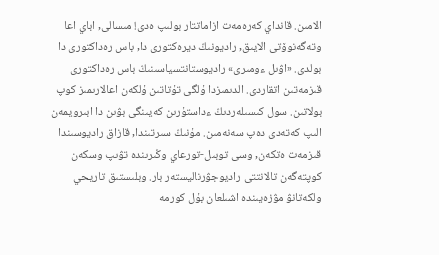الامىن. قانداي كەرەمەت ازاماتتار بولىپ ەدى! مىسالى, اباي اعا وتەگەنوۆتى الايىق, راديونىڭ ديرەكتورى دا, باس رەداكتورى دا بولدى. «اۋىل ءومىرى» راديوستانتسياسىنىڭ باس رەداكتورى قىزمەتىن اتقاردى. الدىمىزدا ۇلگى تۇتاتىن ۇلكەن اعالارىمىز كوپ بولاتىن. سول كىسىلەردىڭ ءداستۇرىن كەيىنگى بۋىن دا ابىرويمەن الىپ كەتەدى دەپ سەنەمىن. مۇنىڭ سىرتىندا, قازاق راديوسىندا قىزمەت ەتكەن, وسى توبىل-تورعاي وڭىرىندە تۋىپ وسكەن كوپتەگەن تالانتتى راديوجۋرناليستەر بار. وبلىستىق تاريحي ولكەتانۋ مۋزەيىندە اشىلعان بۇل كورمە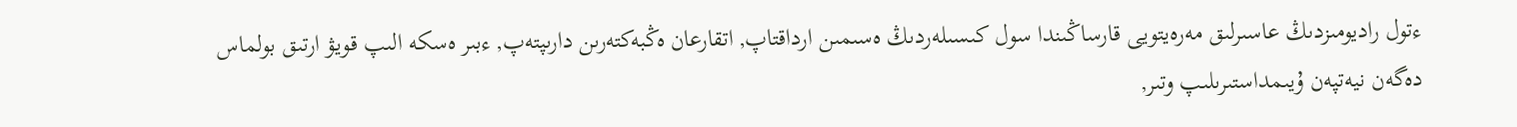ءتول راديومىزدىڭ عاسىرلىق مەرەيتويى قارساڭىندا سول كىسىلەردىڭ ەسىمىن ارداقتاپ, اتقارعان ەڭبەكتەرىن دارىپتەپ, ءبىر ەسكە الىپ قويۋ ارتىق بولماس دەگەن نيەتپەن ۇيىمداستىرىلىپ وتىر,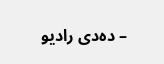– دەدى راديو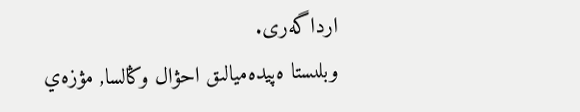ارداگەرى.
وبلىستا ەپيدەميالىق احۋال وڭالسا, مۋزەي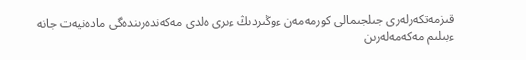قىزمەتكەرلەرى جىلجىمالى كورمەمەن ءوڭىردىڭ ءىرى ەلدى مەكەندەرىندەگى مادەنيەت جانە ءبىلىم مەكەمەلەرىن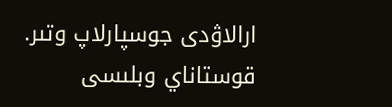ارالاۋدى جوسپارلاپ وتىر.
قوستاناي وبلىسى